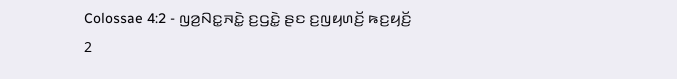Colossae 4:2 - ꤜꤤ꤬ꤡꤢ꤭ꤏꤢꤧ꤭ ꤢ꤬ꤞꤢꤧ꤭ ꤔꤢ ꤢ꤬ꤜꤟꤛꤢꤩ꤬ ꤒꤢ꤬ꤟꤢꤩ꤬
2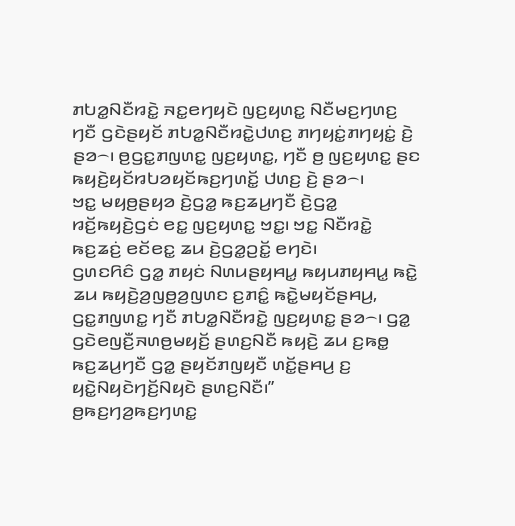ꤊꤝꤤ꤭ꤡꤢꤪꤙꤢꤧ꤭ ꤏꤢ꤭ꤕꤚꤟꤢꤧ ꤜꤢ꤬ꤟꤛꤢ꤭ ꤡꤢꤪꤗꤢ꤬ꤚꤛꤢ꤬ ꤚꤢꤪ ꤞꤢꤧꤔꤟꤢꤩ ꤊꤝꤤ꤭ꤡꤢꤪꤙꤢꤧ꤭ꤓꤛꤢ꤬ ꤊꤚꤟꤢꤦ꤭ꤊꤚꤟꤢꤦ꤭ ꤢꤧ꤬ ꤔꤤ꤮꤯ ꤥ꤬ꤞꤢ꤭ꤊꤜꤛꤢ꤭ ꤜꤢ꤬ꤟꤛꤢ꤭, ꤚꤢꤪ ꤥ꤬ ꤜꤢ꤬ꤟꤛꤢ꤭ ꤔꤢ ꤒꤟꤢꤧ꤬ꤟꤢꤩꤙꤝꤤꤟꤢꤩꤒꤢ꤬ꤚꤛꤢꤩ꤭ ꤓꤛꤢ꤬ ꤢꤧ꤬ ꤔꤤ꤮꤯
ꤠꤢ꤭ ꤗꤟꤥ꤬ꤔꤟꤤ ꤢꤧ꤬ꤞꤤ꤭ ꤒꤢ꤬ꤘꤣ꤬ꤚꤢꤪ ꤢꤧ꤬ꤞꤤ꤭ ꤙꤢꤩ꤬ꤒꤟꤢꤧ꤬ꤞꤢꤦ ꤕꤢ꤭ ꤜꤢ꤬ꤟꤛꤢ꤭ ꤠꤢ꤭꤯ ꤠꤢ꤭ ꤡꤢꤪꤙꤢꤧ꤭ ꤒꤢ꤬ꤘꤢꤦ꤬ ꤕꤢꤩꤕꤢ꤭ ꤘꤣ ꤢꤧ꤬ꤞꤤ꤭ꤑꤢꤩ꤭ ꤕꤚꤢꤧ꤯
ꤞꤛꤢꤖꤢꤨ ꤞꤤ꤭ ꤊꤟꤢꤦ ꤡꤛꤣꤔꤟꤌꤣ꤭ ꤒꤟꤣꤊꤟꤌꤣ꤭ ꤒꤢꤧ꤭ ꤘꤣ ꤒꤟꤢꤧ꤬ꤤ꤬ꤜꤥ꤬ꤤ꤬ꤜꤛꤢ ꤢ꤬ꤊꤢꤨ꤭ ꤒꤢꤧ꤭ꤗꤟꤢꤩꤔꤌꤣ꤬, ꤞꤢ꤭ꤊꤜꤛꤢ꤭ ꤚꤢꤪ ꤊꤝꤤ꤭ꤡꤢꤪꤙꤢꤧ꤭ ꤜꤢ꤬ꤟꤛꤢ꤭ ꤔꤤ꤮꤯ ꤞꤤ꤭ ꤞꤢꤧꤕꤜꤢꤪ꤬ꤏꤛꤥ꤬ꤗꤟꤢꤩ꤬ ꤔꤛꤢ꤬ꤡꤢꤪ ꤒꤟꤢꤧ꤬ ꤘꤣ ꤢ꤬ꤒꤥ꤭ ꤒꤢ꤬ꤘꤣ꤬ꤚꤢꤪ ꤞꤤ꤭ ꤔꤟꤢꤩꤊꤜꤟꤢꤪ ꤛꤢꤩ꤭ꤔꤌꤣ꤬ ꤢ꤬ ꤟꤢꤧ꤭ꤡꤟꤢꤧꤚꤢꤩ꤬ꤡꤟꤢꤧ ꤔꤛꤢ꤬ꤡꤢꤪ꤯”
ꤥ꤬ꤒꤢ꤬ꤚꤤ꤬ꤒꤢ꤬ꤚꤛꤢ꤭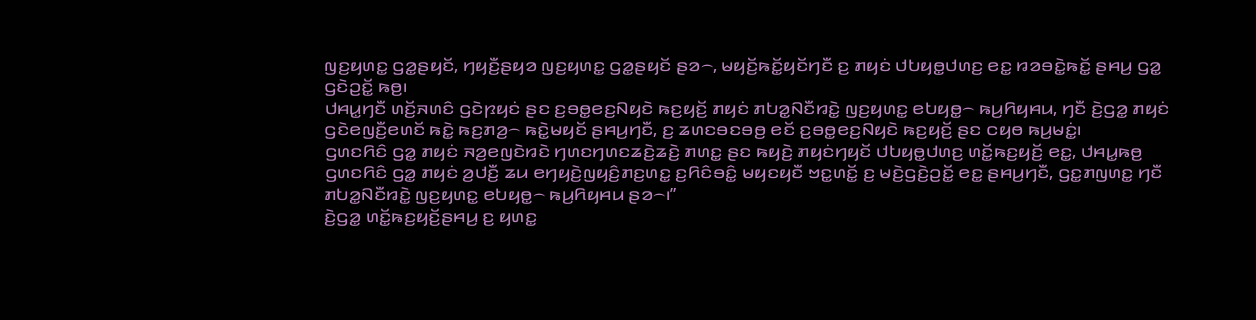ꤜꤢ꤬ꤟꤛꤢ꤭ ꤞꤤ꤭ꤔꤟꤢꤩ, ꤚꤟꤢꤪ꤬ꤔꤟꤤ ꤜꤢ꤬ꤟꤛꤢ꤭ ꤞꤤ꤭ꤔꤟꤢꤩ ꤔꤤ꤮, ꤗꤟꤢꤩ꤬ꤒꤢꤩ꤭ꤟꤢꤩꤚꤢꤪ ꤢ꤬ ꤊꤟꤢꤦ ꤓꤝꤟꤥ꤭ꤓꤛꤢ꤬ ꤕꤢ꤭ ꤙꤤꤋꤢꤧ꤭ꤒꤢꤩ꤭ ꤔꤌꤣ꤬ ꤞꤤ꤭ ꤞꤢꤧꤑꤢꤩ꤭ ꤒꤥ꤬꤯
ꤓꤌꤣ꤭ꤚꤢꤪ ꤛꤢꤩ꤬ꤏꤛꤢꤨ ꤞꤢꤧꤐꤟꤢꤦ ꤔꤢ ꤢ꤬ꤋꤥ꤭ꤕꤢ꤬ꤡꤟꤢꤧ ꤒꤢ꤬ꤟꤢꤩ꤬ ꤊꤟꤢꤦ ꤊꤝꤤ꤭ꤡꤢꤪꤙꤢꤧ꤭ ꤜꤢ꤬ꤟꤛꤢ꤭ ꤕꤝꤟꤥ꤭꤮ ꤒꤣ꤬ꤖꤟꤌꤣ, ꤚꤢꤪ ꤢꤧ꤬ꤞꤤ꤭ ꤊꤟꤢꤦ ꤞꤢꤧꤕꤜꤢꤪ꤬ꤕꤛꤢꤩ ꤒꤢꤧ꤭ ꤒꤢ꤬ꤊꤤ꤬꤮ ꤒꤢꤧ꤭ꤗꤟꤢꤩ ꤔꤌꤣ꤬ꤚꤢꤪ, ꤢ꤬ ꤘꤛꤢꤋꤢꤋꤥ꤬ ꤕꤢꤩ ꤢ꤬ꤋꤥ꤭ꤕꤢ꤬ꤡꤟꤢꤧ ꤒꤢ꤬ꤟꤢꤩ꤬ ꤔꤢ ꤍꤟꤥ ꤒꤣ꤬ꤗꤢꤦ꤭꤯
ꤞꤛꤢꤖꤢꤨ ꤞꤤ꤭ ꤊꤟꤢꤦ ꤏꤤ꤬ꤕꤜꤢꤧꤙꤢꤧ ꤚꤛꤢꤚꤛꤢꤘꤢꤧ꤬ꤘꤢꤧ꤬ ꤊꤛꤢ꤭ ꤔꤢ ꤒꤟꤢꤧ꤬ ꤊꤟꤢꤦꤚꤟꤢꤩ ꤓꤝꤟꤥ꤭ꤓꤛꤢ꤬ ꤛꤢꤩ꤭ꤒꤢ꤬ꤟꤢꤩ꤬ ꤕꤢ꤭, ꤓꤌꤣ꤭ꤒꤥ꤬ ꤞꤛꤢꤖꤢꤨ ꤞꤤ꤭ ꤊꤟꤢꤦ ꤤ꤬ꤓꤢꤪ꤬ ꤘꤣ ꤕꤚꤟꤢꤧ꤬ꤜꤟꤢꤨ꤬ꤊꤢ꤬ꤛꤢ꤭ ꤢ꤬ꤖꤢꤨꤋꤢꤨ꤭ ꤗꤟꤢꤟꤢꤪ ꤠꤢ꤭ꤛꤢꤩ꤭ ꤢ꤬ ꤗꤢꤧ꤬ꤞꤢꤧ꤬ꤑꤢꤩ꤭ ꤕꤢ꤭ ꤔꤌꤣ꤬ꤚꤢꤪ, ꤞꤢ꤭ꤊꤜꤛꤢ꤭ ꤚꤢꤪ ꤊꤝꤤ꤭ꤡꤢꤪꤙꤢꤧ꤭ ꤜꤢ꤬ꤟꤛꤢ꤭ ꤕꤝꤟꤥ꤭꤮ ꤒꤣ꤬ꤖꤟꤌꤣ ꤔꤤ꤮꤯”
ꤢꤧ꤬ꤞꤤ꤭ ꤛꤢꤩ꤭ꤒꤢ꤬ꤟꤢꤩ꤬ꤔꤌꤣ꤬ ꤢ꤬ ꤟꤛꤢ꤭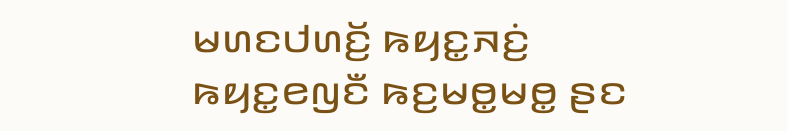ꤗꤛꤢꤓꤛꤢꤩ꤬ ꤒꤟꤢ꤭ꤏꤢꤦ꤬ ꤒꤟꤢ꤭ꤕꤜꤢꤪ ꤒꤢ꤬ꤗꤥ꤭ꤗꤥ꤭ ꤔꤢ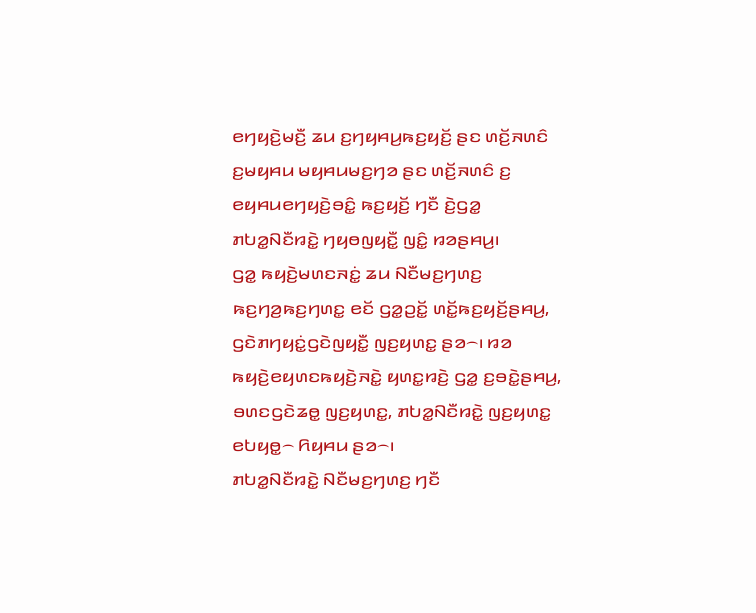ꤕꤚꤟꤢꤧ꤬ꤗꤢꤪ꤬ ꤘꤣ ꤢ꤬ꤚꤟꤌꤣ꤬ꤒꤢ꤬ꤟꤢꤩ꤬ ꤔꤢ ꤛꤢꤩ꤬ꤏꤛꤢꤨ ꤢ꤬ꤗꤟꤌꤣ ꤗꤟꤌꤣꤗꤢ꤬ꤚꤤ ꤔꤢ ꤛꤢꤩ꤬ꤏꤛꤢꤨ ꤢ꤬ ꤕꤟꤌꤣꤕꤚꤟꤢꤧ꤬ꤋꤢꤨ꤭ ꤒꤢ꤬ꤟꤢꤩ꤬ ꤚꤢꤪ ꤢꤧ꤬ꤞꤤ꤭ ꤊꤝꤤ꤭ꤡꤢꤪꤙꤢꤧ꤭ ꤚꤟꤥꤜꤟꤢꤪ꤭ ꤜꤢꤨ꤭ ꤙꤤꤔꤌꤣ꤬꤯
ꤞꤤ꤭ ꤒꤟꤢꤧ꤬ꤗꤛꤢꤏꤢꤦ꤭ ꤘꤣ ꤡꤢꤪꤗꤢ꤬ꤚꤛꤢ꤬ ꤒꤢ꤬ꤚꤤ꤬ꤒꤢ꤬ꤚꤛꤢ꤭ ꤕꤢꤩ ꤞꤤ꤭ꤑꤢꤩ꤭ ꤛꤢꤩ꤭ꤒꤢ꤬ꤟꤢꤩ꤬ꤔꤌꤣ꤬, ꤞꤢꤧꤊꤚꤟꤢꤦ꤭ꤞꤢꤧꤜꤟꤢꤪ꤭ ꤜꤢ꤬ꤟꤛꤢ꤭ ꤔꤤ꤮꤯ ꤙꤤ ꤒꤟꤢꤧ꤬ꤕꤟꤛꤢꤒꤟꤢꤧ꤬ꤏꤢꤧ꤭ ꤟꤛꤢ꤭ꤙꤢꤧ꤬ ꤞꤤ꤭ ꤢ꤬ꤋꤢꤧ꤭ꤔꤌꤣ꤬, ꤋꤛꤢꤞꤢꤧꤘꤥ꤭ ꤜꤢ꤬ꤟꤛꤢ꤭, ꤊꤝꤤ꤭ꤡꤢꤪꤙꤢꤧ꤭ ꤜꤢ꤬ꤟꤛꤢ꤭ ꤕꤝꤟꤥ꤭꤮ ꤖꤟꤌꤣ ꤔꤤ꤮꤯
ꤊꤝꤤ꤭ꤡꤢꤪꤙꤢꤧ꤭ ꤡꤢꤪꤗꤢ꤬ꤚꤛꤢ꤬ ꤚꤢꤪ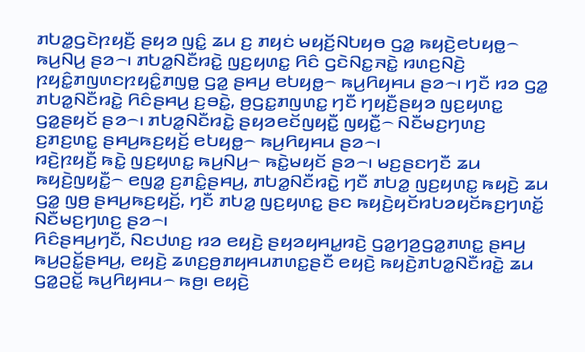ꤊꤝꤤ꤭ꤞꤢꤧꤐꤟꤢꤪ꤬ ꤔꤟꤤ ꤜꤢꤨ꤭ ꤘꤣ ꤢ꤬ ꤊꤟꤢꤦ ꤗꤟꤢꤩ꤬ꤡꤝꤟꤥ ꤞꤤ꤭ ꤒꤟꤢꤧ꤬ꤕꤝꤟꤥ꤭꤮ ꤒꤣ꤬ꤡꤣ꤬ ꤔꤤ꤮꤯ ꤊꤝꤤ꤭ꤡꤢꤪꤙꤢꤧ꤭ ꤜꤢ꤬ꤟꤛꤢ꤭ ꤖꤢꤨ ꤞꤢꤧꤡꤢ꤭ꤏꤢꤧ꤭ ꤙꤛꤢ꤬ꤡꤢꤧ꤬ ꤐꤟꤢꤨ꤭ꤊꤜꤛꤢꤐꤟꤢꤨ꤭ꤊꤜꤥ꤭ ꤞꤤ꤭ ꤔꤌꤣ꤬ ꤕꤝꤟꤥ꤭꤮ ꤒꤣ꤬ꤖꤟꤌꤣ ꤔꤤ꤮꤯ ꤚꤢꤪ ꤙꤤ ꤞꤤ꤭ ꤊꤝꤤ꤭ꤡꤢꤪꤙꤢꤧ꤭ ꤖꤢꤨꤔꤌꤣ꤬ ꤢ꤬ꤋꤢꤧ꤭, ꤥ꤬ꤞꤢ꤭ꤊꤜꤛꤢ꤭ ꤚꤢꤪ ꤚꤟꤢꤪ꤬ꤔꤟꤤ ꤜꤢ꤬ꤟꤛꤢ꤭ ꤞꤤ꤭ꤔꤟꤢꤩ ꤔꤤ꤮꤯ ꤊꤝꤤ꤭ꤡꤢꤪꤙꤢꤧ꤭ ꤔꤟꤤꤕꤢꤩꤜꤟꤢꤪ꤭ ꤜꤟꤢꤪ꤭꤮ ꤡꤢꤪꤗꤢ꤬ꤚꤛꤢ꤬ ꤢ꤬ꤊꤢ꤬ꤛꤢ꤭ ꤔꤌꤣ꤬ꤒꤢ꤬ꤟꤢꤩ꤬ ꤕꤝꤟꤥ꤭꤮ ꤒꤣ꤬ꤖꤟꤌꤣ ꤔꤤ꤮꤯
ꤙꤢꤧ꤬ꤐꤟꤢꤪ꤬ ꤒꤢꤧ꤭ ꤜꤢ꤬ꤟꤛꤢ꤭ ꤒꤣ꤬ꤡꤣ꤬꤮ ꤒꤢꤧ꤭ꤗꤟꤢꤩ ꤔꤤ꤮꤯ ꤗꤢ꤬ꤔꤢꤚꤢꤪ ꤘꤣ ꤒꤟꤢꤧ꤬ꤜꤟꤢꤪ꤭꤮ ꤕꤜꤤ꤭ ꤢ꤬ꤊꤢꤨ꤭ꤔꤌꤣ꤬, ꤊꤝꤤ꤭ꤡꤢꤪꤙꤢꤧ꤭ ꤚꤢꤪ ꤊꤝꤤ꤭ ꤜꤢ꤬ꤟꤛꤢ꤭ ꤒꤟꤢꤧ꤬ ꤘꤣ ꤞꤤ꤭ ꤜꤥ꤬ ꤔꤌꤣ꤬ꤒꤢ꤬ꤟꤢꤩ꤬, ꤚꤢꤪ ꤊꤝꤤ꤭ ꤜꤢ꤬ꤟꤛꤢ꤭ ꤔꤢ ꤒꤟꤢꤧ꤬ꤟꤢꤩꤙꤝꤤꤟꤢꤩꤒꤢ꤬ꤚꤛꤢꤩ꤭ ꤡꤢꤪꤗꤢ꤬ꤚꤛꤢ꤬ ꤔꤤ꤮꤯
ꤖꤢꤨꤔꤌꤣ꤬ꤚꤢꤪ, ꤡꤢꤓꤛꤢ꤬ ꤙꤤ ꤕꤟꤢꤧ꤬ ꤔꤟꤤꤟꤌꤣ꤭ꤙꤢꤧ꤬ ꤞꤤ꤭ꤚꤤ꤬ꤞꤤ꤭ꤊꤛꤢ꤭ ꤔꤌꤣ꤬ ꤒꤣ꤬ꤑꤢꤩ꤭ꤔꤌꤣ꤬, ꤕꤟꤢꤧ꤬ ꤘꤛꤢ꤬ꤥ꤬ꤊꤟꤌꤣꤊꤛꤢ꤭ꤔꤢꤪ ꤕꤟꤢꤧ꤬ ꤒꤟꤢꤧ꤬ꤊꤝꤤ꤭ꤡꤢꤪꤙꤢꤧ꤭ ꤘꤣ ꤞꤤ꤭ꤑꤢꤩ꤭ ꤒꤣ꤬ꤖꤟꤌꤣ꤮ ꤒꤥ꤬꤯ ꤕꤟꤢꤧ꤬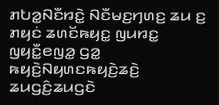ꤊꤝꤤ꤭ꤡꤢꤪꤙꤢꤧ꤭ ꤡꤢꤪꤗꤢ꤬ꤚꤛꤢ꤬ ꤘꤣ ꤢ꤬ ꤊꤟꤢꤦ ꤘꤛꤢꤩꤒꤟꤢ꤭ ꤜꤣꤙꤢ꤭ ꤜꤟꤢꤪ꤭ꤕꤜꤤ꤭ ꤞꤤ꤭ ꤒꤟꤢꤧ꤬ꤡꤟꤛꤢꤒꤟꤢꤧ꤬ꤘꤢꤧ꤬ ꤘꤣꤞꤢꤨ꤬ꤘꤣꤞꤢꤧ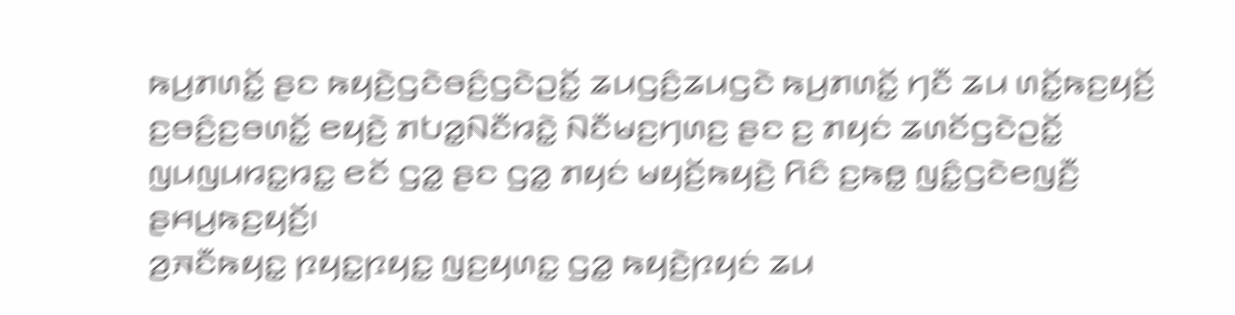ꤒꤣ꤬ꤊꤛꤢꤩ꤭ ꤔꤢ ꤒꤟꤢꤧ꤬ꤞꤢꤧꤋꤢꤨ꤬ꤞꤢꤧꤑꤢꤩ꤭ ꤘꤣꤞꤢꤨ꤬ꤘꤣꤞꤢꤧ ꤒꤣ꤬ꤊꤛꤢꤩ꤭ ꤚꤢꤪ ꤘꤣ ꤛꤢꤩ꤭ꤒꤢ꤬ꤟꤢꤩ꤬ ꤢ꤬ꤋꤢꤨ꤬ꤢ꤬ꤋꤛꤢꤩ꤭ ꤕꤟꤢꤧ꤬ ꤊꤝꤤ꤭ꤡꤢꤪꤙꤢꤧ꤭ ꤡꤢꤪꤗꤢ꤬ꤚꤛꤢ꤬ ꤔꤢ ꤢ꤬ ꤊꤟꤢꤦ ꤘꤛꤢꤩꤞꤢꤧꤑꤢꤩ꤭ ꤜꤣꤜꤣꤙꤢ꤭ꤙꤢ꤭ ꤕꤢꤩ ꤞꤤ꤭ ꤔꤢ ꤞꤤ꤭ ꤊꤟꤢꤦ ꤗꤟꤢꤩ꤬ꤒꤟꤢꤧ꤬ ꤖꤢꤨ ꤢ꤬ꤒꤥ꤭ ꤜꤢꤨ꤭ꤞꤢꤧꤕꤜꤢꤪ꤬ ꤔꤌꤣ꤬ꤒꤢ꤬ꤟꤢꤩ꤬꤯
ꤤ꤬ꤏꤢꤪꤒꤟꤢ꤭ ꤐꤟꤢ꤭ꤐꤟꤢ꤭ ꤜꤢ꤬ꤟꤛꤢ꤭ ꤞꤤ꤭ ꤒꤟꤢꤧ꤬ꤐꤟꤢꤦ ꤘꤣ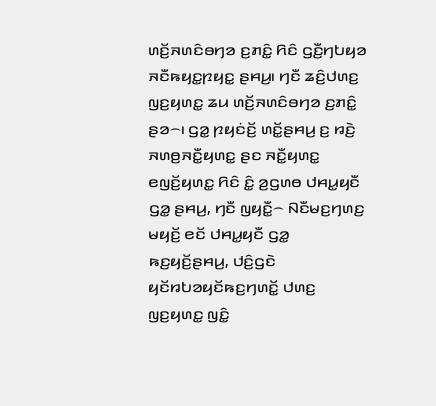ꤛꤢꤩ꤬ꤏꤛꤢꤨꤋꤚꤤ ꤢ꤬ꤊꤢꤨ꤭ ꤖꤢꤨ ꤞꤢꤪ꤬ꤚꤝꤟꤤ ꤏꤢꤪꤒꤟꤢ꤭ꤐꤟꤢ꤭ ꤔꤌꤣ꤬꤯ ꤚꤢꤪ ꤘꤢꤨ꤬ꤓꤛꤢ꤬ ꤜꤢ꤬ꤟꤛꤢ꤭ ꤘꤣ ꤛꤢꤩ꤬ꤏꤛꤢꤨꤋꤚꤤ ꤢ꤬ꤊꤢꤨ꤭ ꤔꤤ꤮꤯ ꤞꤤ꤭ ꤐꤟꤢꤦꤢꤩ꤬ ꤛꤢꤩ꤭ꤔꤌꤣ꤬ ꤢ꤬ ꤙꤢꤧ꤬ ꤏꤛꤥ꤬ꤏꤢꤪ꤭ꤟꤛꤢ꤭ ꤔꤢ ꤏꤢꤪ꤭ꤟꤛꤢ꤭ ꤕꤜꤢꤩ꤬ꤟꤛꤢ꤭ ꤖꤢꤨ ꤢꤨ꤭ ꤤ꤬ꤞꤛꤥ ꤓꤌꤣ꤭ꤟꤢꤪ ꤞꤤ꤭ ꤔꤌꤣ꤬, ꤚꤢꤪ ꤜꤟꤢꤪ꤭꤮ ꤡꤢꤪꤗꤢ꤬ꤚꤛꤢ꤬ ꤗꤟꤢꤩ꤬ ꤕꤢꤩ ꤓꤌꤣ꤭ꤟꤢꤪ ꤞꤤ꤭ ꤒꤢ꤬ꤟꤢꤩ꤬ꤔꤌꤣ꤬, ꤓꤢꤨ꤬ꤞꤢꤧ ꤟꤢꤩꤙꤝꤤꤟꤢꤩꤒꤢ꤬ꤚꤛꤢꤩ꤭ ꤓꤛꤢ꤬ ꤜꤢ꤬ꤟꤛꤢ꤭ ꤜꤢꤨ꤭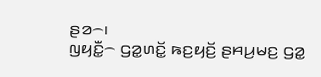ꤔꤤ꤮꤯
ꤜꤟꤢꤪ꤭꤮ ꤞꤤ꤭ꤛꤢꤩ꤭ ꤒꤢ꤬ꤟꤢꤩ꤬ ꤔꤌꤣ꤬ꤗꤢ꤬ ꤞꤤ꤭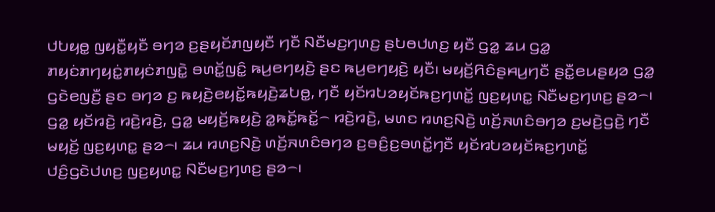ꤓꤝꤟꤥ꤭ ꤜꤟꤢꤪ꤭ꤟꤢꤪ ꤋꤚꤤ ꤢ꤬ꤔꤟꤢꤩꤊꤜꤟꤢꤪ ꤚꤢꤪ ꤡꤢꤪꤗꤢ꤬ꤚꤛꤢ꤬ ꤔꤝꤥꤓꤛꤢ꤬ ꤟꤢꤪ ꤞꤤ꤭ ꤘꤣ ꤞꤤ꤭ ꤊꤟꤢꤦꤊꤚꤟꤢꤦ꤭ꤊꤟꤢꤦꤊꤜꤢꤧ꤭ ꤋꤛꤢꤩ꤭ꤜꤢꤨ꤭ ꤒꤣ꤬ꤕꤚꤟꤢꤧ꤬ ꤔꤢ ꤒꤣ꤬ꤕꤚꤟꤢꤧ꤬ ꤟꤢꤪ꤯ ꤗꤟꤢꤩ꤬ꤖꤢꤨꤔꤌꤣ꤬ꤚꤢꤪ ꤔꤢꤪ꤭ꤕꤣꤔꤟꤤ ꤞꤤ꤭ ꤞꤢꤧꤕꤜꤢꤪ꤬ ꤔꤢ ꤋꤚꤤ ꤢ꤬ ꤒꤟꤢꤧ꤬ꤕꤟꤢꤩ꤭ꤒꤟꤢꤧ꤬ꤘꤝꤥ꤭, ꤚꤢꤪ ꤟꤢꤩꤙꤝꤤꤟꤢꤩꤒꤢ꤬ꤚꤛꤢꤩ꤭ ꤜꤢ꤬ꤟꤛꤢ꤭ ꤡꤢꤪꤗꤢ꤬ꤚꤛꤢ꤬ ꤔꤤ꤮꤯
ꤞꤤ꤭ ꤟꤢꤩꤙꤢꤧ꤬ ꤙꤢꤧ꤬ꤙꤢꤧ꤬, ꤞꤤ꤭ ꤗꤟꤢꤩ꤬ꤒꤟꤢꤧ꤬ ꤤ꤭ꤒꤢꤩ꤭ꤒꤢꤩ꤭꤮ ꤙꤢꤧ꤬ꤙꤢꤧ꤬, ꤗꤛꤢ ꤙꤛꤢ꤬ꤡꤢꤧ꤬ ꤛꤢꤩ꤬ꤏꤛꤢꤨꤋꤚꤤ ꤢ꤬ꤗꤢꤧ꤬ꤞꤢꤧ꤬ ꤚꤢꤪ ꤗꤟꤢꤩ꤬ ꤜꤢ꤬ꤟꤛꤢ꤭ ꤔꤤ꤮꤯ ꤘꤣ ꤙꤛꤢ꤬ꤡꤢꤧ꤬ ꤛꤢꤩ꤬ꤏꤛꤢꤨꤋꤚꤤ ꤢ꤬ꤋꤢꤨ꤬ꤢ꤬ꤋꤛꤢꤩ꤭ꤚꤢꤪ ꤟꤢꤩꤙꤝꤤꤟꤢꤩꤒꤢ꤬ꤚꤛꤢꤩ꤭ ꤓꤢꤨ꤬ꤞꤢꤧꤓꤛꤢ꤬ ꤜꤢ꤬ꤟꤛꤢ꤭ ꤡꤢꤪꤗꤢ꤬ꤚꤛꤢ꤬ ꤔꤤ꤮꤯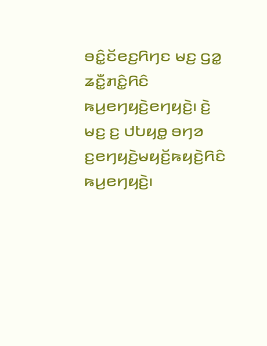ꤋꤢꤨ꤭ꤢꤩꤕꤢ꤬ꤖꤚꤢ ꤗꤢ꤬ ꤞꤤ꤭ ꤘꤢꤪ꤭ꤊꤢꤨ꤭ꤖꤢꤨ ꤒꤣ꤬ꤕꤚꤟꤢꤧ꤬ꤕꤚꤟꤢꤧ꤬꤯ ꤢꤧ꤬ ꤗꤢ꤬ ꤢ꤬ ꤓꤝꤟꤥ꤭ ꤋꤚꤤ ꤢ꤬ꤕꤚꤟꤢꤧ꤬ꤗꤟꤢꤩ꤬ꤒꤟꤢꤧ꤬ꤖꤢꤨ ꤒꤣ꤬ꤕꤚꤟꤢꤧ꤬꤯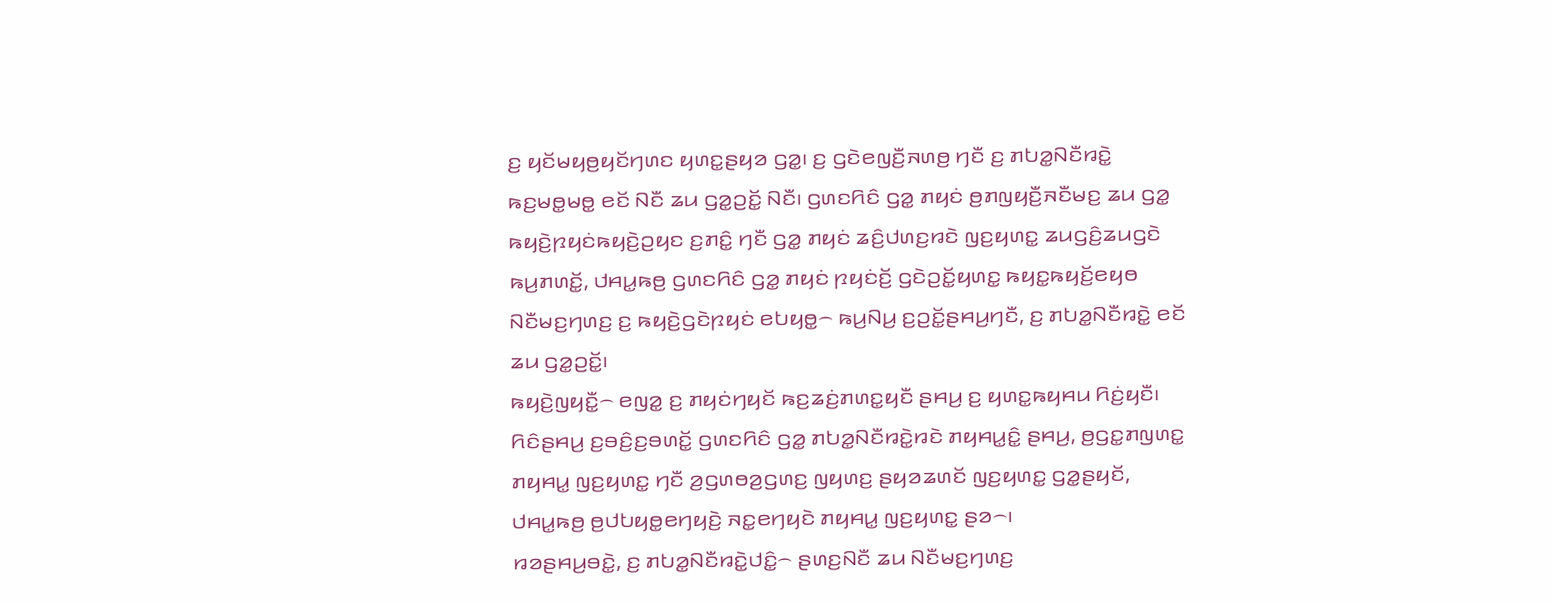ꤢ꤬ ꤟꤢꤩꤗꤟꤥ꤬ꤟꤢꤩꤚꤛꤢ ꤟꤛꤢ꤭ꤔꤟꤤ ꤞꤤ꤭꤯ ꤢ꤬ ꤞꤢꤧꤕꤜꤢꤪ꤬ꤏꤛꤥ꤬ ꤚꤢꤪ ꤢ꤬ ꤊꤝꤤ꤭ꤡꤢꤪꤙꤢꤧ꤭ ꤒꤢ꤬ꤗꤥ꤭ꤗꤥ꤭ ꤕꤢꤩ ꤡꤢꤪ ꤘꤣ ꤞꤤ꤭ꤑꤢꤩ꤭ ꤡꤢꤪ꤯ ꤞꤛꤢꤖꤢꤨ ꤞꤤ꤭ ꤊꤟꤢꤦ ꤥ꤬ꤊꤜꤟꤢꤪ꤬ꤏꤢꤪꤗꤢ꤬ ꤘꤣ ꤞꤤ꤭ ꤒꤟꤢꤧ꤬ꤐꤟꤢꤦꤒꤟꤢꤧ꤬ꤑꤟꤢ ꤢ꤬ꤊꤢꤨ꤭ ꤚꤢꤪ ꤞꤤ꤭ ꤊꤟꤢꤦ ꤘꤢꤨ꤬ꤓꤛꤢ꤬ꤙꤢꤧ ꤜꤢ꤬ꤟꤛꤢ꤭ ꤘꤣꤞꤢꤨ꤬ꤘꤣꤞꤢꤧ ꤒꤣ꤬ꤊꤛꤢꤩ꤭, ꤓꤌꤣ꤭ꤒꤥ꤬ ꤞꤛꤢꤖꤢꤨ ꤞꤤ꤭ ꤊꤟꤢꤦ ꤐꤟꤢꤦꤢꤩ꤬ ꤞꤢꤧꤑꤢꤩ꤭ꤟꤛꤢ꤭ ꤒꤟꤢ꤭ꤒꤟꤢꤩ꤬ꤕꤟꤥ ꤡꤢꤪꤗꤢ꤬ꤚꤛꤢ꤬ ꤢ꤬ ꤒꤟꤢꤧ꤬ꤞꤢꤧꤐꤟꤢꤦ ꤕꤝꤟꤥ꤭꤮ ꤒꤣ꤬ꤡꤣ꤬ ꤢ꤬ꤑꤢꤩ꤭ꤔꤌꤣ꤬ꤚꤢꤪ, ꤢ꤬ ꤊꤝꤤ꤭ꤡꤢꤪꤙꤢꤧ꤭ ꤕꤢꤩ ꤘꤣ ꤞꤤ꤭ꤑꤢꤩ꤭꤯
ꤒꤟꤢꤧ꤬ꤜꤟꤢꤪ꤭꤮ ꤕꤜꤤ꤭ ꤢ꤬ ꤊꤟꤢꤦꤚꤟꤢꤩ ꤒꤢ꤬ꤘꤢꤦ꤬ꤊꤛꤢ꤭ꤟꤢꤪ ꤔꤌꤣ꤬ ꤢ꤬ ꤟꤛꤢ꤭ꤒꤟꤌꤣ ꤖꤢꤦ꤬ꤟꤢꤪ꤯ ꤖꤢꤨꤔꤌꤣ꤬ ꤢ꤬ꤋꤢꤨ꤬ꤢ꤬ꤋꤛꤢꤩ꤭ ꤞꤛꤢꤖꤢꤨ ꤞꤤ꤭ ꤊꤝꤤ꤭ꤡꤢꤪꤙꤢꤧ꤭ꤙꤢꤧ ꤊꤟꤌꤣ꤭ꤢꤨ꤭ ꤔꤌꤣ꤬, ꤥ꤬ꤞꤢ꤭ꤊꤜꤛꤢ꤭ ꤊꤟꤌꤣ꤭ ꤜꤢ꤬ꤟꤛꤢ꤭ ꤚꤢꤪ ꤤ꤬ꤞꤛꤥꤤ꤬ꤞꤛꤢ꤬ ꤜꤟꤛꤢ꤬ ꤔꤟꤤꤘꤛꤢꤩ ꤜꤢ꤬ꤟꤛꤢ꤭ ꤞꤤ꤭ꤔꤟꤢꤩ, ꤓꤌꤣ꤭ꤒꤥ꤬ ꤥ꤬ꤓꤝꤟꤥ꤭ꤕꤚꤟꤢꤧ꤬ ꤏꤢ꤭ꤕꤚꤟꤢꤧ ꤊꤟꤌꤣ꤭ ꤜꤢ꤬ꤟꤛꤢ꤭ ꤔꤤ꤮꤯
ꤙꤤꤔꤌꤣ꤬ꤋꤢꤧ꤭, ꤢ꤬ ꤊꤝꤤ꤭ꤡꤢꤪꤙꤢꤧ꤭ꤓꤢꤨ꤭꤮ ꤔꤛꤢ꤬ꤡꤢꤪ ꤘꤣ ꤡꤢꤪꤗꤢ꤬ꤚꤛꤢ꤬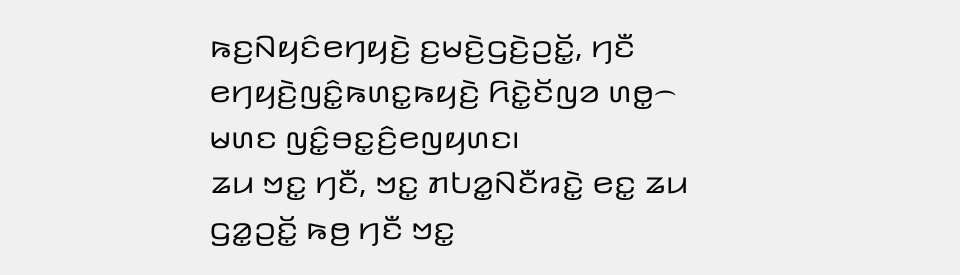ꤒꤢ꤬ꤡꤟꤢꤨꤕꤚꤟꤢꤧ꤬ ꤢ꤬ꤗꤢꤧ꤬ꤞꤢꤧ꤬ꤑꤢꤩ꤭, ꤚꤢꤪ ꤕꤚꤟꤢꤧ꤬ꤜꤢꤨ꤭ꤒꤛꤢ꤭ꤒꤟꤢꤧ꤬ ꤖꤢꤧ꤭ꤢꤩꤜꤤ ꤛꤥ꤭꤮ ꤗꤛꤢ ꤜꤢꤨ꤭ꤋꤢ꤭ꤢꤨ꤬ꤕꤜꤟꤛꤢ꤯
ꤘꤣ ꤠꤢ꤭ ꤚꤢꤪ, ꤠꤢ꤭ ꤊꤝꤤ꤭ꤡꤢꤪꤙꤢꤧ꤭ ꤕꤢ꤭ ꤘꤣ ꤞꤤ꤭ꤑꤢꤩ꤭ ꤒꤥ꤬ ꤚꤢꤪ ꤠꤢ꤭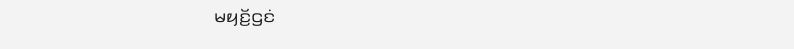ꤗꤟꤢꤩ꤬ꤞꤢꤦ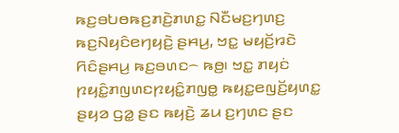ꤒꤢ꤬ꤋꤝꤥꤒꤢ꤬ꤊꤢꤧ꤬ꤊꤛꤢ꤭ ꤡꤢꤪꤗꤢ꤬ꤚꤛꤢ꤬ ꤒꤢ꤬ꤡꤟꤢꤨꤕꤚꤟꤢꤧ꤬ ꤔꤌꤣ꤬, ꤠꤢ꤭ ꤗꤟꤢꤩ꤬ꤙꤢꤧ ꤖꤢꤨꤔꤌꤣ꤬ ꤒꤢ꤬ꤋꤛꤢ꤮ ꤒꤥ꤬꤯ ꤠꤢ꤭ ꤊꤟꤢꤦ ꤐꤟꤢꤨ꤭ꤊꤜꤛꤢꤐꤟꤢꤨ꤭ꤊꤜꤥ꤭ ꤒꤟꤢ꤭ꤕꤜꤢꤩ꤬ꤟꤛꤢ꤭ ꤔꤟꤤ ꤞꤤ꤭ ꤔꤢ ꤒꤟꤢꤧ꤬ ꤘꤣ ꤢ꤬ꤚꤛꤢ ꤔꤢ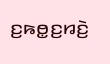ꤢ꤬ꤒꤥ꤭ꤢ꤬ꤙꤢꤧ꤬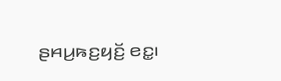ꤔꤌꤣ꤬ꤒꤢ꤬ꤟꤢꤩ꤬ ꤕꤢ꤭꤯